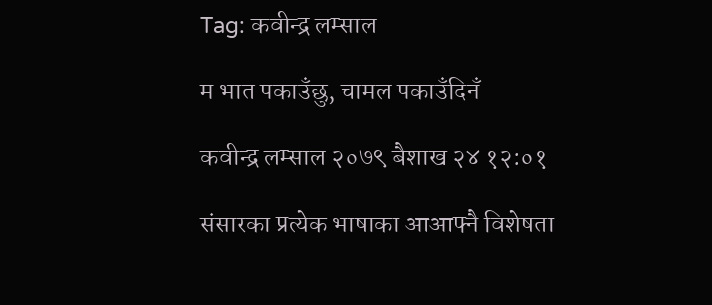Tag: कवीन्द्र लम्साल

म भात पकाउँछु, चामल पकाउँदिनँ

कवीन्द्र लम्साल २०७९ बैशाख २४ १२:०१

संसारका प्रत्येक भाषाका आआफ्नै विशेषता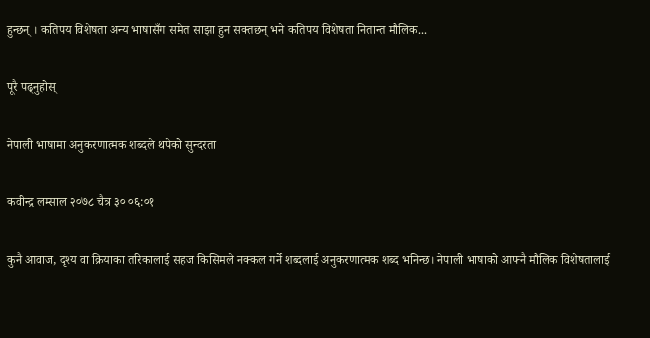हुन्छन् । कतिपय विशेषता अन्य भाषासँग समेत साझा हुन सक्तछन् भने कतिपय विशेषता नितान्त मौलिक...

पूरै पढ्नुहोस्

नेपाली भाषामा अनुकरणात्मक शब्दले थपेको सुन्दरता

कवीन्द्र लम्साल २०७८ चैत्र ३० ०६:०१

कुनै आवाज, दृश्य वा क्रियाका तरिकालाई सहज किसिमले नक्कल गर्ने शब्दलाई अनुकरणात्मक शब्द भनिन्छ। नेपाली भाषाको आफ्नै मौलिक विशेषतालाई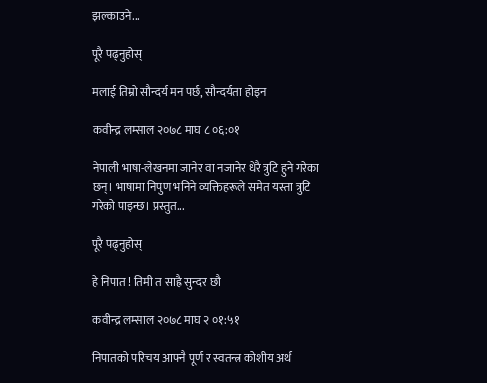झल्काउने...

पूरै पढ्नुहोस्

मलाई तिम्रो सौन्दर्य मन पर्छ, सौन्दर्यता होइन

कवीन्द्र लम्साल २०७८ माघ ८ ०६:०१

नेपाली भाषा-लेखनमा जानेर वा नजानेर धेरै त्रुटि हुने गरेका छन्। भाषामा निपुण भनिने व्यक्तिहरूले समेत यस्ता त्रुटि गरेको पाइन्छ। प्रस्तुत...

पूरै पढ्नुहोस्

हे निपात ! तिमी त साह्रै सुन्दर छौ

कवीन्द्र लम्साल २०७८ माघ २ ०१:५१

निपातको परिचय आफ्नै पूर्ण र स्वतन्त्र कोशीय अर्थ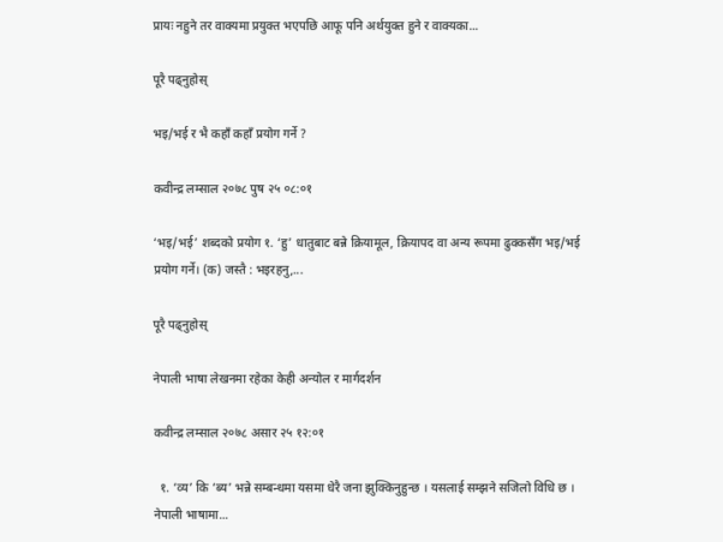प्रायः नहुने तर वाक्यमा प्रयुक्त भएपछि आफू पनि अर्थयुक्त हुने र वाक्यका...

पूरै पढ्नुहोस्

भइ/भई र भै कहाँ कहाँ प्रयोग गर्ने ?

कवीन्द्र लम्साल २०७८ पुष २५ ०८:०१

‘भइ/भई’ शब्दको प्रयोग १. ‘हु’ धातुबाट बन्ने क्रियामूल, क्रियापद वा अन्य रूपमा ढुक्कसँग भइ/भई प्रयोग गर्ने। (क) जस्तै : भइरहनु,...

पूरै पढ्नुहोस्

नेपाली भाषा लेखनमा रहेका केही अन्योल र मार्गदर्शन

कवीन्द्र लम्साल २०७८ असार २५ १२:०१

  १. ‘व्य’ कि ‘ब्य’ भन्ने सम्बन्धमा यसमा धेरै जना झुक्किनुहुन्छ । यसलाई सम्झने सजिलो विधि छ । नेपाली भाषामा...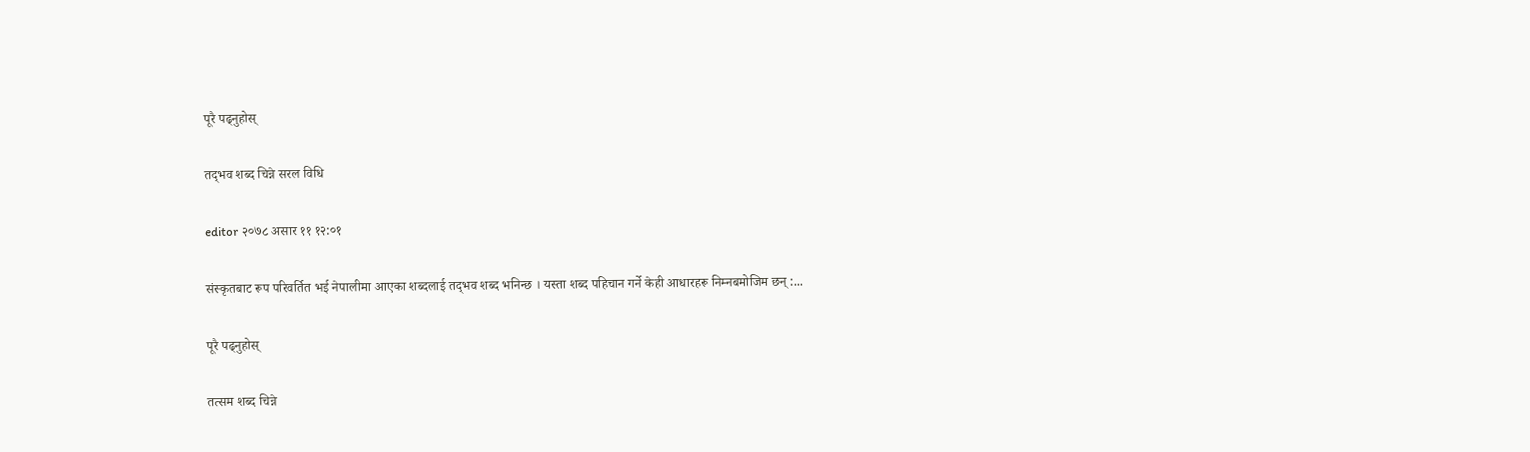पूरै पढ्नुहोस्

तद्‍भव शब्द चिन्ने सरल विधि

editor २०७८ असार ११ १२:०१

संस्कृतबाट रूप परिवर्तित भई नेपालीमा आएका शब्दलाई तद्‍भव शब्द भनिन्छ । यस्ता शब्द पहिचान गर्ने केही आधारहरू निम्नबमोजिम छन् :...

पूरै पढ्नुहोस्

तत्सम शब्द चिन्ने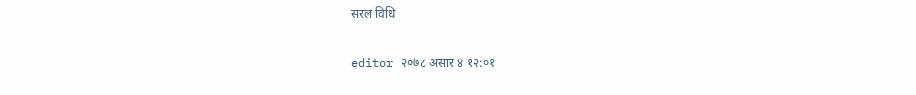सरल विधि

editor २०७८ असार ४ १२:०१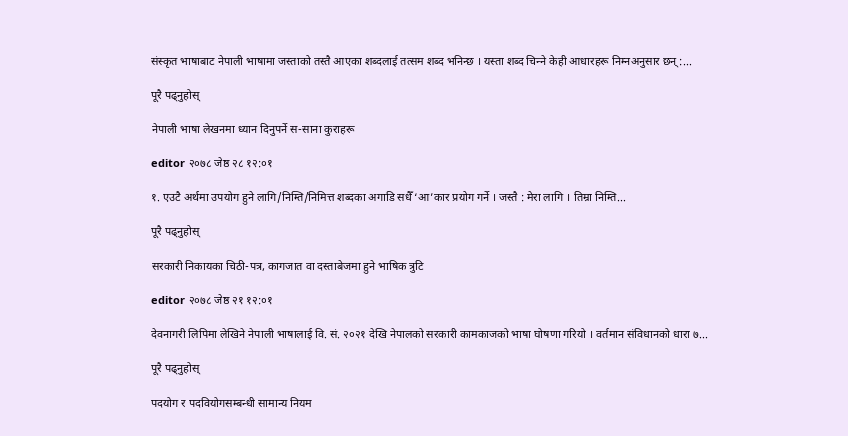संस्कृत भाषाबाट नेपाली भाषामा जस्ताको तस्तै आएका शब्दलाई तत्सम शब्द भनिन्छ । यस्ता शब्द चिन्‍ने केही आधारहरू निम्नअनुसार छन् :...

पूरै पढ्नुहोस्

नेपाली भाषा लेखनमा ध्यान दिनुपर्ने स-साना कुराहरू

editor २०७८ जेष्ठ २८ १२:०१

१. एउटै अर्थमा उपयोग हुने लागि/निम्ति/निमित्त शब्दका अगाडि सधैँ ‘आ’कार प्रयोग गर्ने । जस्तै : मेरा लागि । तिम्रा निम्ति...

पूरै पढ्नुहोस्

सरकारी निकायका चिठी-पत्र, कागजात वा दस्ताबेजमा हुने भाषिक त्रुटि

editor २०७८ जेष्ठ २१ १२:०१

देवनागरी लिपिमा लेखिने नेपाली भाषालाई वि. सं. २०२१ देखि नेपालको सरकारी कामकाजको भाषा घोषणा गरियो । वर्तमान संविधानको धारा ७...

पूरै पढ्नुहोस्

पदयोग र पदवियोगसम्बन्धी सामान्य नियम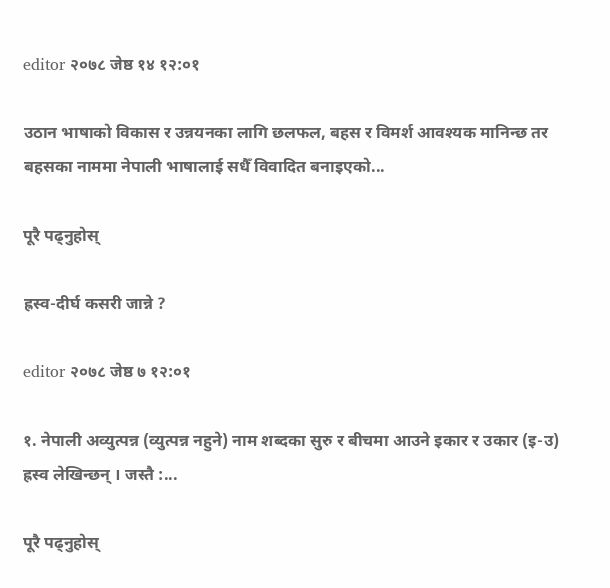editor २०७८ जेष्ठ १४ १२:०१

उठान भाषाको विकास र उन्नयनका लागि छलफल, बहस र विमर्श आवश्यक मानिन्छ तर बहसका नाममा नेपाली भाषालाई सधैँ विवादित बनाइएको...

पूरै पढ्नुहोस्

ह्रस्व-दीर्घ कसरी जान्ने ?

editor २०७८ जेष्ठ ७ १२:०१

१. नेपाली अव्युत्पन्न (व्युत्पन्न नहुने) नाम शब्दका सुरु र बीचमा आउने इकार र उकार (इ-उ) ह्रस्व लेखिन्छन् । जस्तै :...

पूरै पढ्नुहोस्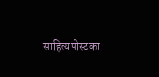साहित्यपोस्टका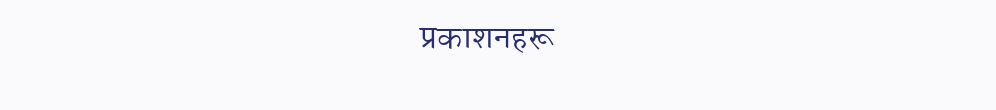प्रकाशनहरू